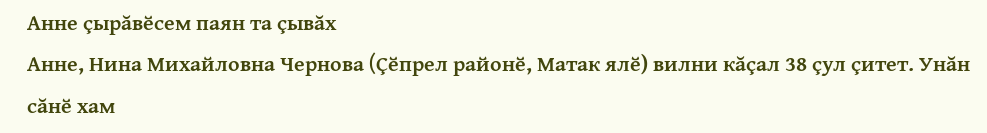Анне çырăвӗсем паян та çывăх
Анне, Нина Михайловна Чернова (Çӗпрел районӗ, Матак ялӗ) вилни кăçал 38 çул çитет. Унăн сăнӗ хам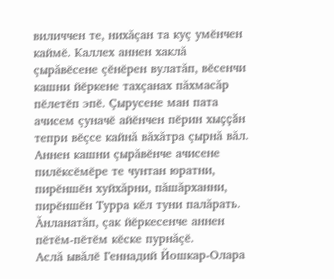виличчен те, нихăçан та куç умӗнчен каймӗ. Каллех аннен хаклă çырăвӗсене çӗнӗрен вулатăп, вӗсенчи кашни йӗркене тахçанах пăхмасăр пӗлетӗп эпӗ. Çырусене ман пата ачисем çуначӗ айӗнчен пӗрин хыççăн тепри вӗçсе кайнă вăхăтра çырнă вăл.
Аннен кашни çырăвӗнче ачисене пилӗксӗмӗре те чунтан юратни, пирӗншӗн хуйхăрни, пăшăрханни, пирӗншӗн Турра кӗл туни палăрать. Ăнланатăп, çак йӗркесенче аннен пӗтӗм-пӗтӗм кӗске пурнăçӗ.
Аслă ывăлӗ Геннадий Йошкар-Олара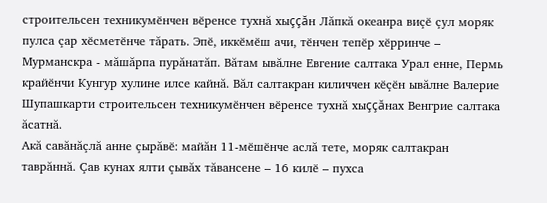строительсен техникумӗнчен вӗренсе тухнă хыççăн Лăпкă океанра виçӗ çул моряк пулса çар хӗсметӗнче тăрать. Эпӗ, иккӗмӗш ачи, тӗнчен тепӗр хӗрринче – Мурманскра - мăшăрпа пурăнатăп. Вăтам ывăлне Евгение салтака Урал енне, Пермь крайӗнчи Кунгур хулине илсе кайнă. Вăл салтакран киличчен кӗçӗн ывăлне Валерие Шупашкарти строительсен техникумӗнчен вӗренсе тухнă хыççăнах Венгрие салтака ăсатнă.
Акă савăнăçлă анне çырăвӗ: майăн 11-мӗшӗнче аслă тете, моряк салтакран таврăннă. Çав кунах ялти çывăх тăвансене – 16 килӗ – пухса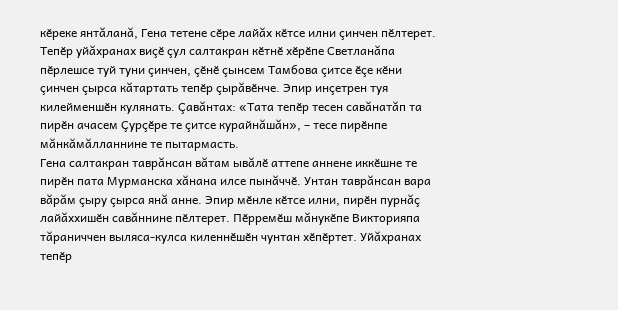кӗреке янтăланă, Гена тетене сӗре лайăх кӗтсе илни çинчен пӗлтерет.
Тепӗр уйăхранах виçӗ çул салтакран кӗтнӗ хӗрӗпе Светланăпа пӗрлешсе туй туни çинчен, çӗнӗ çынсем Тамбова çитсе ӗçе кӗни çинчен çырса кăтартать тепӗр çырăвӗнче. Эпир инçетрен туя килейменшӗн кулянать. Çавăнтах: «Тата тепӗр тесен савăнатăп та пирӗн ачасем Çурçӗре те çитсе курайнăшăн», – тесе пирӗнпе мăнкăмăлланнине те пытармасть.
Гена салтакран таврăнсан вăтам ывăлӗ аттепе аннене иккӗшне те пирӗн пата Мурманска хăнана илсе пынăччӗ. Унтан таврăнсан вара вăрăм çыру çырса янă анне. Эпир мӗнле кӗтсе илни, пирӗн пурнăç лайăххишӗн савăннине пӗлтерет. Пӗрремӗш мăнукӗпе Викторияпа тăраниччен выляса-кулса киленнӗшӗн чунтан хӗпӗртет. Уйăхранах тепӗр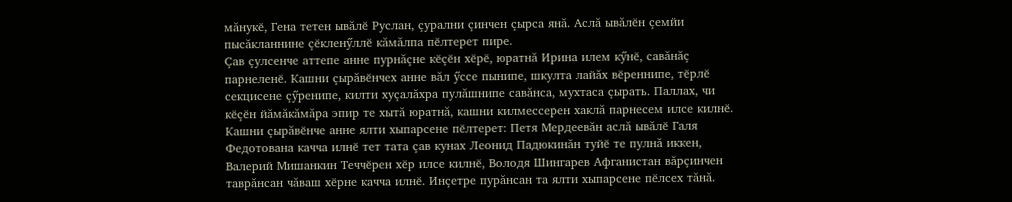мăнукӗ, Гена тетен ывăлӗ Руслан, çурални çинчен çырса янă. Аслă ывăлӗн çемйи пысăкланнине çӗкленӳллӗ кăмăлпа пӗлтерет пире.
Çав çулсенче аттепе анне пурнăçне кӗçӗн хӗрӗ, юратнă Ирина илем кӳнӗ, савăнăç парнеленӗ. Кашни çырăвӗнчех анне вăл ӳссе пынипе, шкулта лайăх вӗреннипе, тӗрлӗ секцисене çӳренипе, килти хуçалăхра пулăшнипе савăнса, мухтаса çырать. Паллах, чи кӗçӗн йăмăкăмăра эпир те хытă юратнă, кашни килмессерен хаклă парнесем илсе килнӗ.
Кашни çырăвӗнче анне ялти хыпарсене пӗлтерет: Петя Мердеевăн аслă ывăлӗ Галя Федотована качча илнӗ тет тата çав кунах Леонид Падюкинăн туйӗ те пулнă иккен, Валерий Мишанкин Теччӗрен хӗр илсе килнӗ, Володя Шингарев Афганистан вăрçинчен таврăнсан чăваш хӗрне качча илнӗ. Инçетре пурăнсан та ялти хыпарсене пӗлсех тăнă.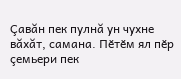Çавăн пек пулнă ун чухне вăхăт, самана. Пӗтӗм ял пӗр çемьери пек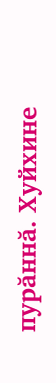пурăннă. Хуйхине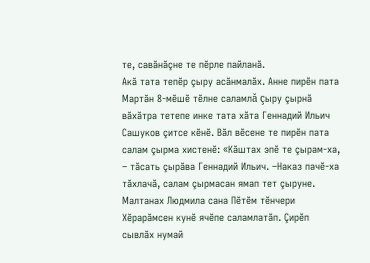те, савăнăçне те пӗрле пайланă.
Акă тата тепӗр çыру асăнмалăх. Анне пирӗн пата Мартăн 8-мӗшӗ тӗлне саламлă çыру çырнă вăхăтра тетепе инке тата хăта Геннадий Ильич Сашуков çитсе кӗнӗ. Вăл вӗсене те пирӗн пата салам çырма хистенӗ: «Кăштах эпӗ те çырам-ха, – тăсать çырăва Геннадий Ильич. –Наказ пачӗ-ха тăхлачă, салам çырмасан ямап тет çыруне. Малтанах Людмила сана Пӗтӗм тӗнчери Хӗрарăмсен кунӗ ячӗпе саламлатăп. Çирӗп сывлăх нумай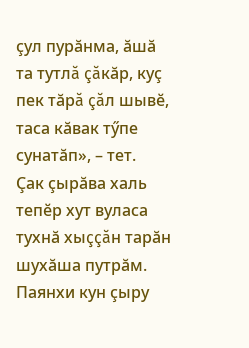çул пурăнма, ăшă та тутлă çăкăр, куç пек тăрă çăл шывӗ, таса кăвак тӳпе сунатăп», – тет.
Çак çырăва халь тепӗр хут вуласа тухнă хыççăн тарăн шухăша путрăм. Паянхи кун çыру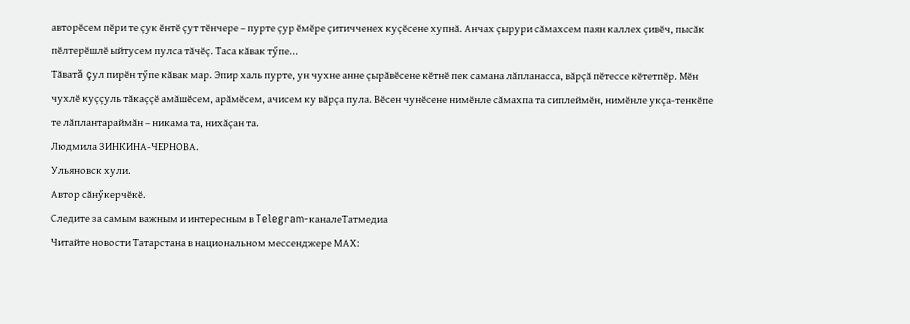авторӗсем пӗри те çук ӗнтӗ çут тӗнчере – пурте çур ӗмӗре çитичченех куçӗсене хупнă. Анчах çырури сăмахсем паян каллех çивӗч, пысăк пӗлтерӗшлӗ ыйтусем пулса тăчӗç. Таса кăвак тӳпе...
Тăватă çул пирӗн тӳпе кăвак мар. Эпир халь пурте, ун чухне анне çырăвӗсене кӗтнӗ пек самана лăпланасса, вăрçă пӗтессе кӗтетпӗр. Мӗн чухлӗ куççуль тăкаççӗ амăшӗсем, арăмӗсем, ачисем ку вăрçа пула. Вӗсен чунӗсене нимӗнле сăмахпа та сиплеймӗн, нимӗнле укçа-тенкӗпе те лăплантараймăн – никама та, нихăçан та.
Людмила ЗИНКИНА-ЧЕРНОВА.
Ульяновск хули.
Автор сăнӳкерчӗкӗ.
Следите за самым важным и интересным в Telegram-каналеТатмедиа
Читайте новости Татарстана в национальном мессенджере MАХ: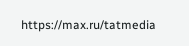https://max.ru/tatmedia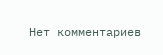Нет комментариев